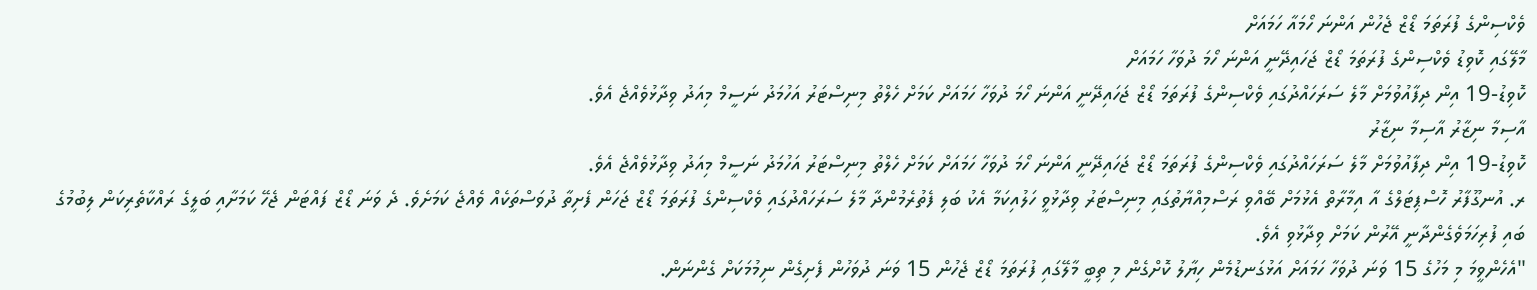ވެކްސިންގެ ފުރަތަމަ ޑޯޒް ޖެހުން އަންނަ ހޯމައާ ހަމައަށް
މާލޭގައި ކޮވިޑު ވެކްސިންގެ ފުރަތަމަ ޑޯޒް ޖަހައިދޭނީ އަންނަ ހޯމަ ދުވަހާ ހަމައަށް
ކޮވިޑު-19 އިން ދިފާއުވުމަށް މާލެ ސަރަހައްދުގައި ވެކްސިންގެ ފުރަތަމަ ޑޯޒް ޖަހައިދޭނީ އަންނަ ހޯމަ ދުވަހާ ހަމައަށް ކަމަށް ހެލްތު މިނިސްޓަރު އަހުމަދު ނަސީމް މިއަދު ވިދާޅުވެއްޖެ އެވެ.
އާސިމާ ނިޒާރު އާސިމާ ނިޒާރު
ކޮވިޑު-19 އިން ދިފާއުވުމަށް މާލެ ސަރަހައްދުގައި ވެކްސިންގެ ފުރަތަމަ ޑޯޒް ޖަހައިދޭނީ އަންނަ ހޯމަ ދުވަހާ ހަމައަށް ކަމަށް ހެލްތު މިނިސްޓަރު އަހުމަދު ނަސީމް މިއަދު ވިދާޅުވެއްޖެ އެވެ.
ރ. އުނގޫފާރު ހޮސްޕިޓަލްގެ އާ އިމާރާތް އެޅުމަށް ބޭއްވި ރަސްމިއްޔާތުގައި މިނިސްޓަރު ވިދާޅުވީ ހަލުއިކަމާ އެކު ބަލި ފެތުރެމުންދާ މާލެ ސަރަހައްދުގައި ވެކްސިންގެ ފުރަތަމަ ޑޯޒް ޖަހަން ފެށިތާ ދުވަސްތަކެއް ވެއްޖެ ކަމަށެވެ. ދެ ވަނަ ޑޯޒް ފައްޓަން ޖެހޭ ކަމަށާއި ބަލީގެ ރައްކާތެރިކަން ލިބުމުގެ ބައި ފުރިހަމަވެގެންދާނީ އޭރުން ކަމަށް ވިދާޅުވި އެވެ.
"އެހެންވީމަ މި މަހުގެ 15 ވަނަ ދުވަހާ ހަމައަށް އަޅުގަނޑުމެން ހިޔާލު ކޮށްގެން މި ތިބީ މާލޭގައި ފުރަތަމަ ޑޯޒް ޖެހުން 15 ވަނަ ދުވަހުން ފެށިގެން ނިމުމަކަށް ގެންނަން.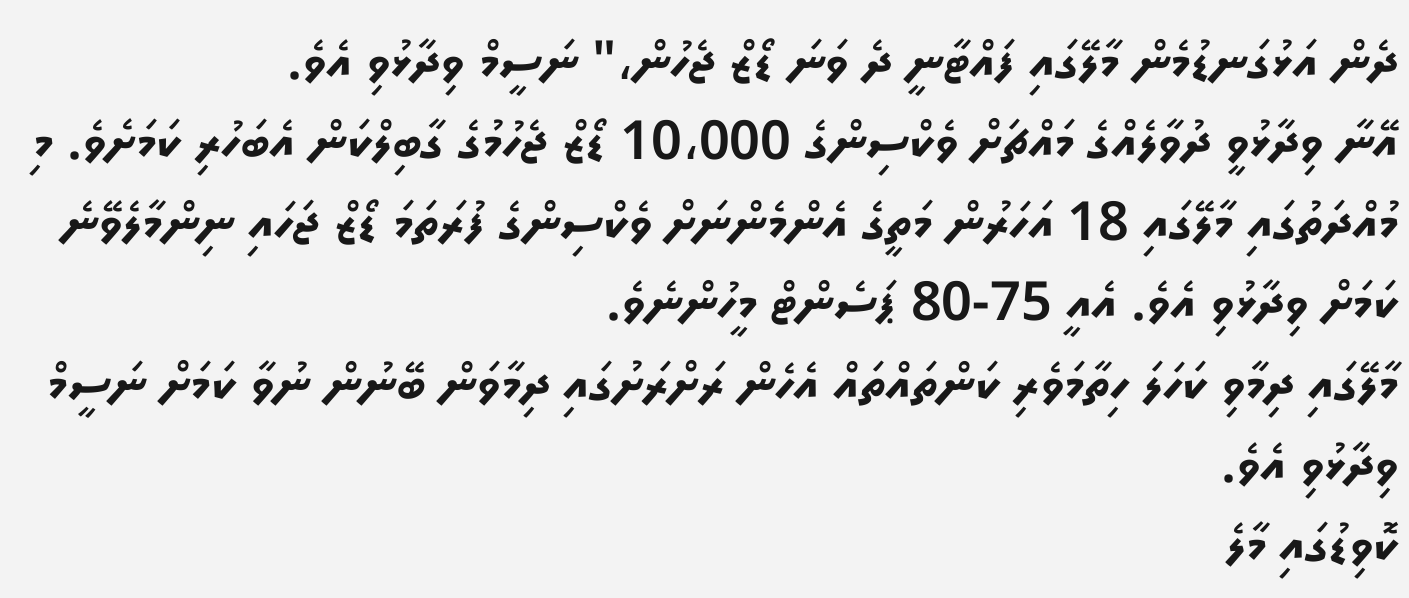ދެން އަޅުގަނޑުމެން މާލޭގައި ފައްޓާނީ ދެ ވަނަ ޑޯޒް ޖެހުން،" ނަސީމް ވިދާޅުވި އެވެ.
އޭނާ ވިދާޅުވީ ދުވާލެއްގެ މައްޗަށް ވެކްސިންގެ 10،000 ޑޯޒް ޖެހުމުގެ ގާބިލްކަން އެބަހުރި ކަމަށެވެ. މި މުއްދަތުގައި މާލޭގައި 18 އަހަރުން މަތީގެ އެންމެންނަށް ވެކްސިންގެ ފުރަތަމަ ޑޯޒް ޖަހައި ނިންމާލެވޭނެ ކަމަށް ވިދާޅުވި އެވެ. އެއީ 75-80 ޕަސެންޓް މީހުންނެވެ.
މާލޭގައި ދިމާވި ކަހަލަ ހިތާމަވެރި ކަންތައްތައް އެހެން ރަށްރަށުގައި ދިމާވަން ބޭނުން ނުވާ ކަމަށް ނަސީމް ވިދާޅުވި އެވެ.
ކޮވިޑުގައި މާލެ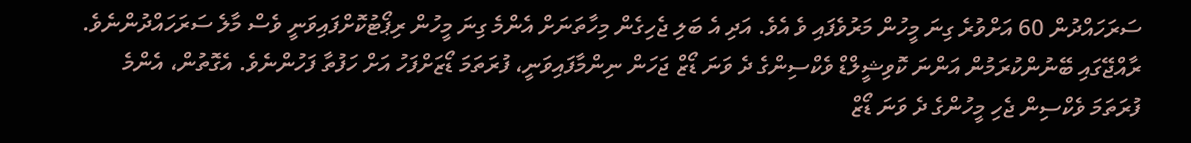ސަރަހައްދުން 60 އަށްވުރެ ގިނަ މީހުން މަރުވެފައި ވެ އެވެ. އަދި އެ ބަލި ޖެހިގެން މިހާތަނަށް އެންމެ ގިނަ މީހުން ރިޕޯޓުކޮށްފައިވަނީ ވެސް މާލެ ސަރަހައްދުންނެވެ.
ރާއްޖޭގައި ބޭނުންކުރަމުން އަންނަ ކޮވިޝީލްޑް ވެކްސިންގެ ދެ ވަނަ ޑޯޒް ޖަހަން ނިންމާފައިވަނީ، ފުރަތަމަ ޑޯޒަށްފަހު އަށް ހަފުތާ ފަހުންނެވެ. އެގޮތުން، އެންމެ ފުރަތަމަ ވެކްސިން ޖެހި މީހުންގެ ދެ ވަނަ ޑޯޒް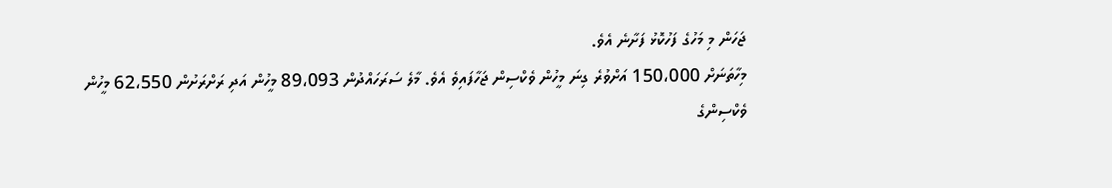ޖަހަން މި މަހުގެ ފަހުކޮޅު ފަށާނެ އެވެ.
މިހާތަނަށް 150،000 އަށްވުރެ ގިނަ މީހުން ވެކްސިން ޖަހާފައިވެ އެވެ. މާލެ ސަރަހައްދުން 89،093 މީހުން އަދި ރަށްރަށުން 62،550 މީހުން ވެކްސިންގެ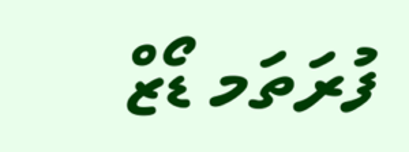ފުރަތަމ ޑޯޒް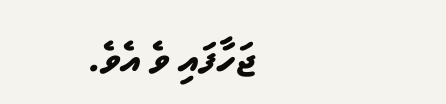ޖަހާފައި ވެ އެވެ.